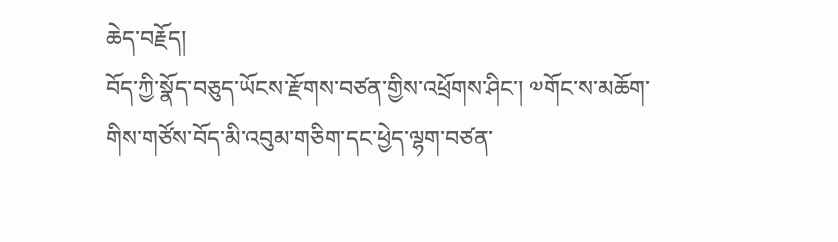ཆེད་བརྗོད།
བོད་ཀྱི་སྣོད་བཅུད་ཡོངས་རྫོགས་བཙན་གྱིས་འཕྲོགས་ཤིང་། ༧གོང་ས་མཆོག་གིས་གཙོས་བོད་མི་འབུམ་གཅིག་དང་ཕྱེད་ལྷག་བཙན་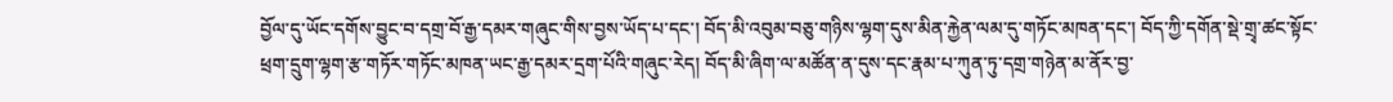བྱོལ་དུ་ཡོང་དགོས་བྱུང་བ་དགྲ་བོ་རྒྱ་དམར་གཞུང་གིས་བྱས་ཡོད་པ་དང་། བོད་མི་འབུམ་བཅུ་གཉིས་ལྷག་དུས་མིན་རྐྱེན་ལམ་དུ་གཏོང་མཁན་དང་། བོད་ཀྱི་དགོན་སྡེ་གྲྭ་ཚང་སྟོང་ཕྲག་དྲུག་ལྷག་རྩ་གཏོར་གཏོང་མཁན་ཡང་རྒྱ་དམར་དྲག་པོའི་གཞུང་རེད། བོད་མི་ཞིག་ལ་མཚོན་ན་དུས་དང་རྣམ་པ་ཀུན་ཏུ་དགྲ་གཉེན་མ་ནོར་བྱ་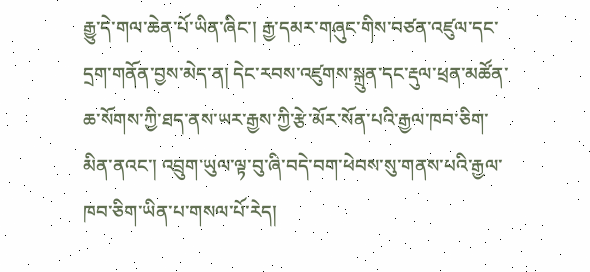རྒྱུ་དེ་གལ་ཆེན་པོ་ཡིན་ཞིང་། རྒྱ་དམར་གཞུང་གིས་བཙན་འཛུལ་དང་དྲག་གནོན་བྱས་མེད་ན། དེང་རབས་འཛུགས་སྐྲུན་དང་རྡུལ་ཕྲན་མཚོན་ཆ་སོགས་ཀྱི་ཐད་ནས་ཡར་རྒྱས་ཀྱི་རྩེ་མོར་སོན་པའི་རྒྱལ་ཁབ་ཅིག་མིན་ནའང་། འབྲུག་ཡུལ་ལྟ་བུ་ཞི་བདེ་བག་ཕེབས་སུ་གནས་པའི་རྒྱལ་ཁབ་ཅིག་ཡིན་པ་གསལ་པོ་རེད།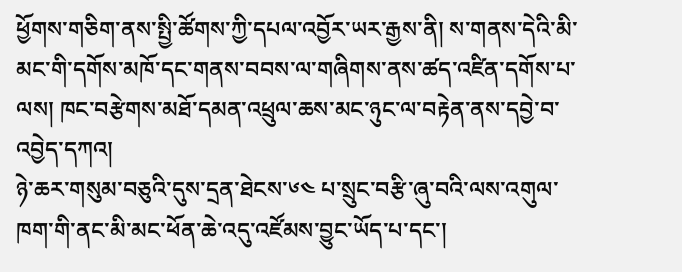ཕྱོགས་གཅིག་ནས་སྤྱི་ཚོགས་ཀྱི་དཔལ་འབྱོར་ཡར་རྒྱས་ནི། ས་གནས་དེའི་མི་མང་གི་དགོས་མཁོ་དང་གནས་བབས་ལ་གཞིགས་ནས་ཚད་འཛིན་དགོས་པ་ལས། ཁང་བརྩེགས་མཐོ་དམན་འཕྲུལ་ཆས་མང་ཉུང་ལ་བརྟེན་ནས་དབྱེ་བ་འབྱེད་དཀའ།
ཉེ་ཆར་གསུམ་བཅུའི་དུས་དྲན་ཐེངས་༦༤ པ་སྲུང་བརྩི་ཞུ་བའི་ལས་འགུལ་ཁག་གི་ནང་མི་མང་ཕོན་ཆེ་འདུ་འཛོམས་བྱུང་ཡོད་པ་དང་།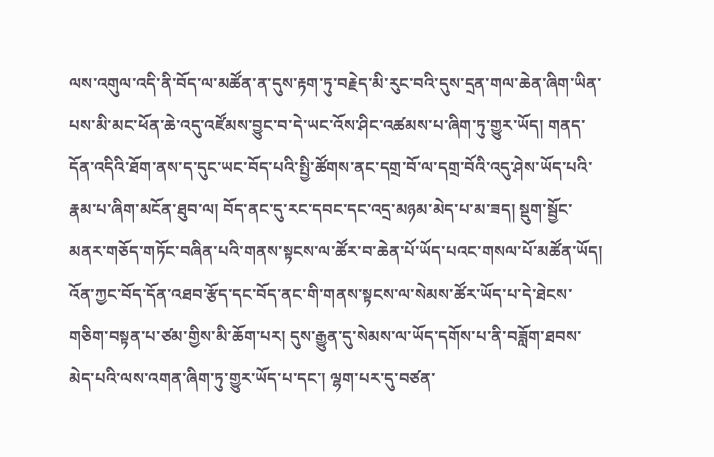ལས་འགུལ་འདི་ནི་བོད་ལ་མཚོན་ན་དུས་རྟག་ཏུ་བརྗེད་མི་རུང་བའི་དུས་དྲན་གལ་ཆེན་ཞིག་ཡིན་པས་མི་མང་ཕོན་ཆེ་འདུ་འཛོམས་བྱུང་བ་དེ་ཡང་འོས་ཤིང་འཚམས་པ་ཞིག་ཏུ་གྱུར་ཡོད། གནད་དོན་འདིའི་ཐོག་ནས་ད་དུང་ཡང་བོད་པའི་སྤྱི་ཚོགས་ནང་དགྲ་བོ་ལ་དགྲ་བོའི་འདུ་ཤེས་ཡོད་པའི་རྣམ་པ་ཞིག་མངོན་ཐུབ་ལ། བོད་ནང་དུ་རང་དབང་དང་འདྲ་མཉམ་མེད་པ་མ་ཟད། སྡུག་སྦྱོང་མནར་གཅོད་གཏོང་བཞིན་པའི་གནས་སྟངས་ལ་ཚོར་བ་ཆེན་པོ་ཡོད་པའང་གསལ་པོ་མཚོན་ཡོད། འོན་ཀྱང་བོད་དོན་འཐབ་རྩོད་དང་བོད་ནང་གི་གནས་སྟངས་ལ་སེམས་ཚོར་ཡོད་པ་དེ་ཐེངས་གཅིག་བསྟན་པ་ཙམ་གྱིས་མི་ཆོག་པར། དུས་རྒྱུན་དུ་སེམས་ལ་ཡོད་དགོས་པ་ནི་བཟློག་ཐབས་མེད་པའི་ལས་འགན་ཞིག་ཏུ་གྱུར་ཡོད་པ་དང་། ལྷག་པར་དུ་བཙན་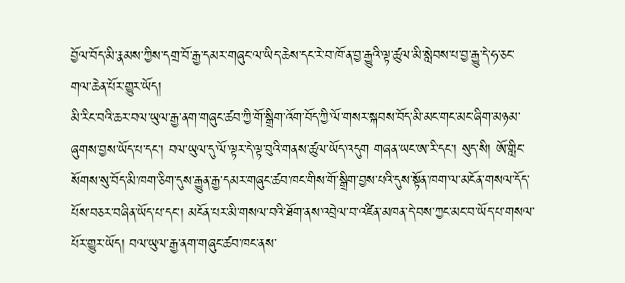བྱོལ་བོད་མི་རྣམས་ཀྱིས་དགྲ་བོ་རྒྱ་དམར་གཞུང་ལ་ཡིད་ཆེས་དང་རེ་བ་ཁོ་ན་བྱ་རྒྱུའི་ལྟ་ཚུལ་མི་སླེབས་པ་བྱ་རྒྱུ་དེ་ཧ་ཅང་གལ་ཆེན་པོར་གྱུར་ཡོད།
མི་རིང་བའི་ཆར་བལ་ཡུལ་རྒྱ་ནག་གཞུང་ཚབ་ཀྱི་གོ་སྒྲིག་འོག་བོད་ཀྱི་ལོ་གསར་སྐབས་བོད་མི་མང་གང་མང་ཞིག་མཉམ་ཞུགས་བྱས་ཡོད་པ་དང་། བལ་ཡུལ་དུ་ལོ་ལྟར་དེ་ལྟ་བུའི་གནས་ཚུལ་ཡོད་འདུག གཞན་ཡང་ཨ་རི་དང་། སུད་སི། ཨོ་གླིང་སོགས་སུ་བོད་མི་ཁག་ཅིག་དུས་རྒྱུན་རྒྱ་དམར་གཞུང་ཚབ་ཁང་གིས་གོ་སྒྲིག་བྱས་པའི་དུས་སྟོན་ཁག་ལ་མངོན་གསལ་དོད་པོས་བཅར་བཞིན་ཡོད་པ་དང་། མངོན་པར་མི་གསལ་བའི་ཐོག་ནས་འབྲེལ་བ་འཛིན་མཁན་དེ་བས་ཀྱང་མང་བ་ཡོད་པ་གསལ་པོར་གྱུར་ཡོད། བལ་ཡུལ་རྒྱ་ནག་གཞུང་ཚབ་ཁང་ནས་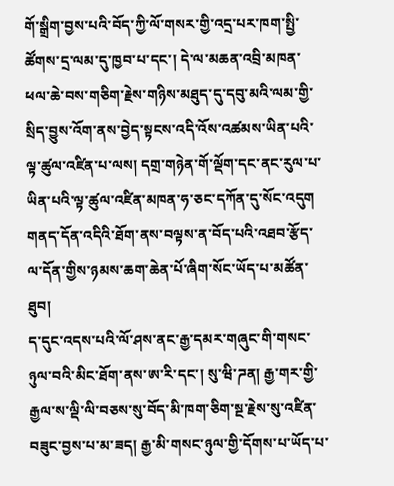གོ་སྒྲིག་བྱས་པའི་བོད་ཀྱི་ལོ་གསར་གྱི་འདྲ་པར་ཁག་སྤྱི་ཚོགས་དྲ་ལམ་དུ་ཁྱབ་པ་དང་། དེ་ལ་མཆན་འབྲི་མཁན་ཕལ་ཆེ་བས་གཅིག་རྗེས་གཉིས་མཐུད་དུ་དབུ་མའི་ལམ་གྱི་སྲིད་བྱུས་འོག་ནས་བྱེད་སྟངས་འདི་འོས་འཚམས་ཡིན་པའི་ལྟ་ཚུལ་འཛིན་པ་ལས། དགྲ་གཉེན་གོ་ལྡོག་དང་ནང་རུལ་པ་ཡིན་པའི་ལྟ་ཚུལ་འཛིན་མཁན་ཧ་ཅང་དཀོན་དུ་སོང་འདུག གནད་དོན་འདིའི་ཐོག་ནས་བལྟས་ན་བོད་པའི་འཐབ་རྩོད་ལ་དོན་གྱིས་ཉམས་ཆག་ཆེན་པོ་ཞིག་སོང་ཡོད་པ་མཚོན་ཐུབ།
ད་དུང་འདས་པའི་ལོ་ཤས་ནང་རྒྱ་དམར་གཞུང་གི་གསང་ཉུལ་བའི་མིང་ཐོག་ནས་ཨ་རི་དང་། སུ་ཝི་ཌན། རྒྱ་གར་གྱི་རྒྱལ་ས་ལྡི་ལི་བཅས་སུ་བོད་མི་ཁག་ཅིག་སྔ་རྗེས་སུ་འཛིན་བཟུང་བྱས་པ་མ་ཟད། རྒྱ་མི་གསང་ཉུལ་གྱི་དོགས་པ་ཡོད་པ་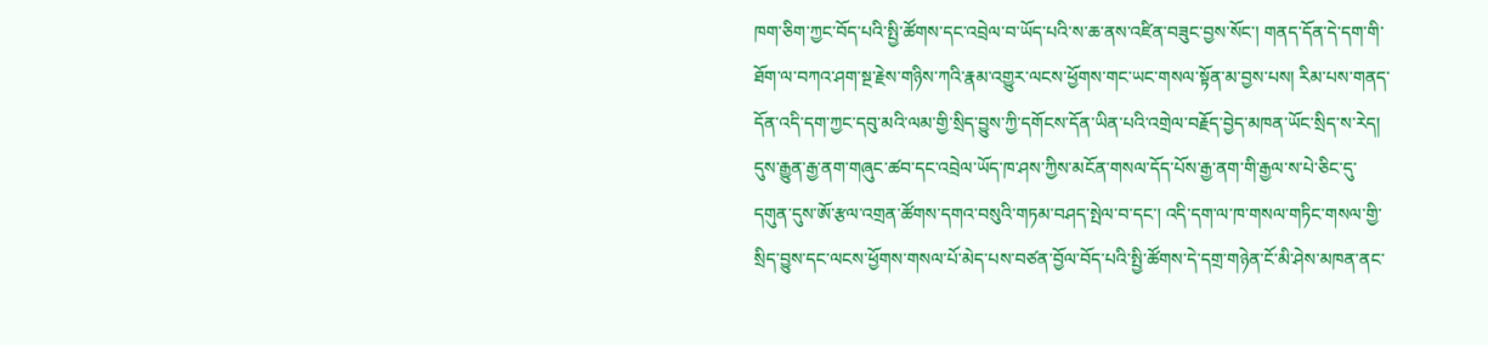ཁག་ཅིག་ཀྱང་བོད་པའི་སྤྱི་ཚོགས་དང་འབྲེལ་བ་ཡོད་པའི་ས་ཆ་ནས་འཛིན་བཟུང་བྱས་སོང་། གནད་དོན་དེ་དག་གི་ཐོག་ལ་བཀའ་ཤག་སྔ་རྗེས་གཉིས་ཀའི་རྣམ་འགྱུར་ལངས་ཕྱོགས་གང་ཡང་གསལ་སྟོན་མ་བྱས་པས། རིམ་པས་གནད་དོན་འདི་དག་ཀྱང་དབུ་མའི་ལམ་གྱི་སྲིད་བྱུས་ཀྱི་དགོངས་དོན་ཡིན་པའི་འགྲེལ་བརྗོད་བྱེད་མཁན་ཡོང་སྲིད་ས་རེད། དུས་རྒྱུན་རྒྱ་ནག་གཞུང་ཚབ་དང་འབྲེལ་ཡོད་ཁ་ཤས་ཀྱིས་མངོན་གསལ་དོད་པོས་རྒྱ་ནག་གི་རྒྱལ་ས་པེ་ཅིང་དུ་དགུན་དུས་ཨོ་རྩལ་འགྲན་ཚོགས་དགའ་བསུའི་གཏམ་བཤད་སྤེལ་བ་དང་། འདི་དག་ལ་ཁ་གསལ་གཏིང་གསལ་གྱི་སྲིད་བྱུས་དང་ལངས་ཕྱོགས་གསལ་པོ་མེད་པས་བཙན་བྱོལ་བོད་པའི་སྤྱི་ཚོགས་དེ་དགྲ་གཉེན་ངོ་མི་ཤེས་མཁན་ནང་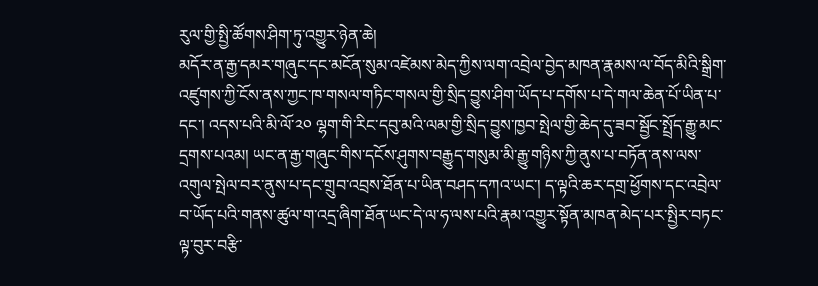རུལ་གྱི་སྤྱི་ཚོགས་ཤིག་ཏུ་འགྱུར་ཉེན་ཆེ།
མདོར་ན་རྒྱ་དམར་གཞུང་དང་མངོན་སུམ་འཛེམས་མེད་ཀྱིས་ལག་འབྲེལ་བྱེད་མཁན་རྣམས་ལ་བོད་མིའི་སྒྲིག་འཛུགས་ཀྱི་ངོས་ནས་ཀྱང་ཁ་གསལ་གཏིང་གསལ་གྱི་སྲིད་བྱུས་ཤིག་ཡོད་པ་དགོས་པ་དེ་གལ་ཆེན་པོ་ཡིན་པ་དང་། འདས་པའི་མི་ལོ་༢༠ ལྷག་གི་རིང་དབུ་མའི་ལམ་གྱི་སྲིད་བྱུས་ཁྱབ་སྤེལ་གྱི་ཆེད་དུ་ཟབ་སྦྱོང་སྤྲོད་རྒྱུ་མང་དྲགས་པའམ། ཡང་ན་རྒྱ་གཞུང་གིས་དངོས་ཤུགས་བརྒྱུད་གསུམ་མི་རྒྱུ་གཉིས་ཀྱི་ནུས་པ་བཏོན་ནས་ལས་འགུལ་སྤེལ་བར་ནུས་པ་དང་གྲུབ་འབྲས་ཐོན་པ་ཡིན་བཤད་དཀའ་ཡང་། ད་ལྟའི་ཆར་དགྲ་ཕྱོགས་དང་འབྲེལ་བ་ཡོད་པའི་གནས་ཚུལ་ག་འདྲ་ཞིག་ཐོན་ཡང་དེ་ལ་ཧ་ལས་པའི་རྣམ་འགྱུར་སྟོན་མཁན་མེད་པར་སྤྱིར་བཏང་ལྟ་བུར་བརྩི་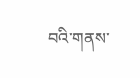བའི་གནས་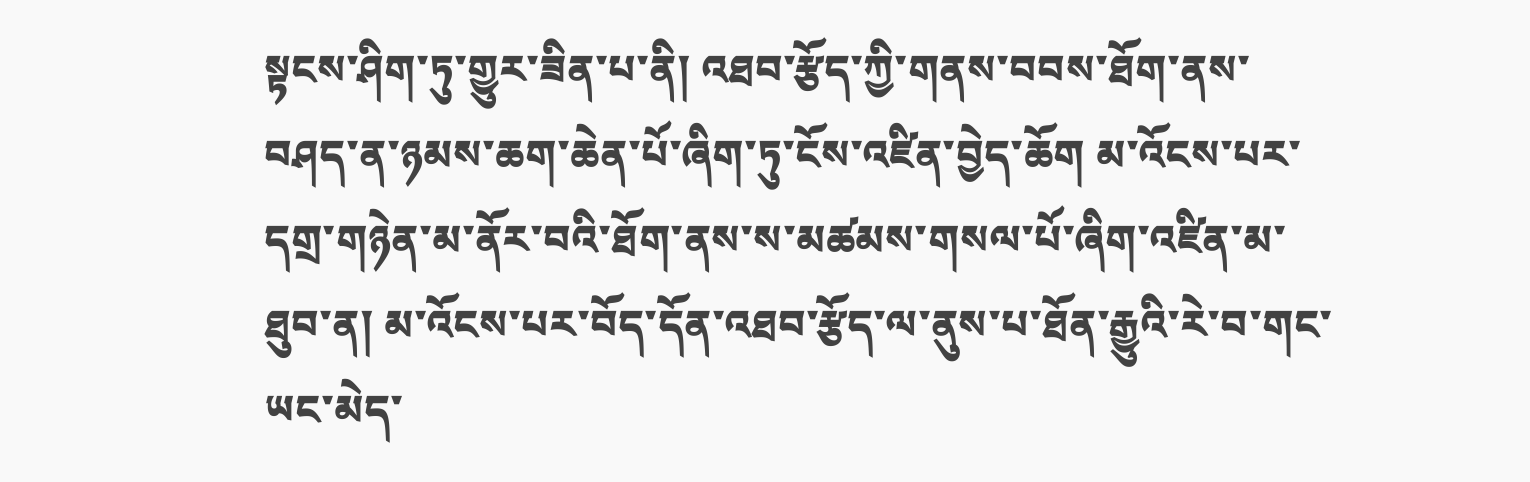སྟངས་ཤིག་ཏུ་གྱུར་ཟིན་པ་ནི། འཐབ་རྩོད་ཀྱི་གནས་བབས་ཐོག་ནས་བཤད་ན་ཉམས་ཆག་ཆེན་པོ་ཞིག་ཏུ་ངོས་འཛིན་བྱེད་ཆོག མ་འོངས་པར་དགྲ་གཉེན་མ་ནོར་བའི་ཐོག་ནས་ས་མཚམས་གསལ་པོ་ཞིག་འཛིན་མ་ཐུབ་ན། མ་འོངས་པར་བོད་དོན་འཐབ་རྩོད་ལ་ནུས་པ་ཐོན་རྒྱུའི་རེ་བ་གང་ཡང་མེད་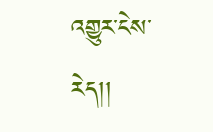འགྱུར་ངེས་རེད།།